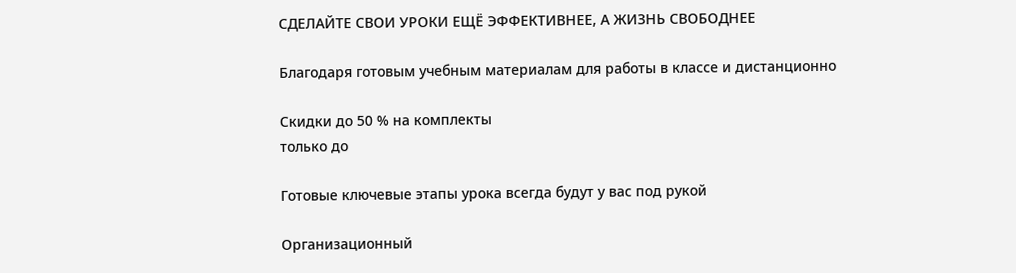СДЕЛАЙТЕ СВОИ УРОКИ ЕЩЁ ЭФФЕКТИВНЕЕ, А ЖИЗНЬ СВОБОДНЕЕ

Благодаря готовым учебным материалам для работы в классе и дистанционно

Скидки до 50 % на комплекты
только до

Готовые ключевые этапы урока всегда будут у вас под рукой

Организационный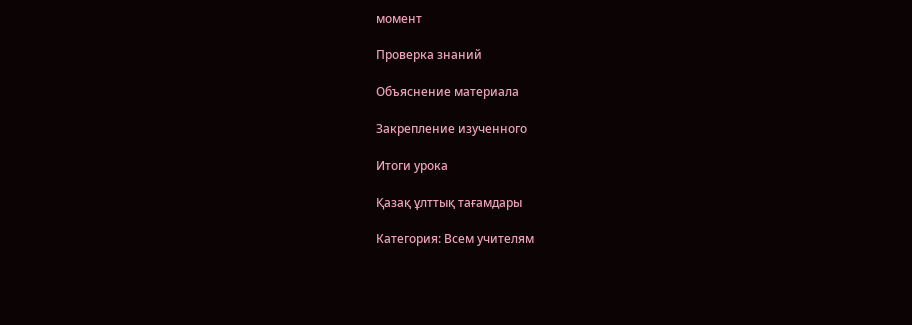момент

Проверка знаний

Объяснение материала

Закрепление изученного

Итоги урока

Қазақ ұлттық тағамдары

Категория: Всем учителям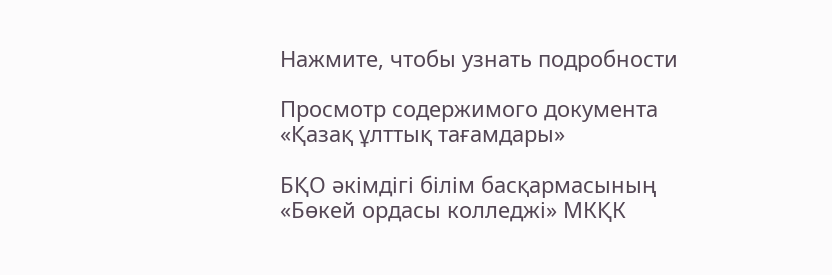Нажмите, чтобы узнать подробности

Просмотр содержимого документа
«Қазақ ұлттық тағамдары»

БҚО әкімдігі білім басқармасының
«Бөкей ордасы колледжі» МКҚК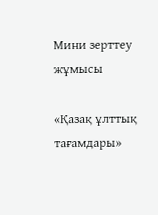Мини зерттеу жұмысы

«Қазақ ұлттық тағамдары»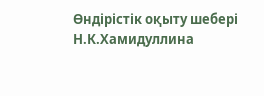Өндірістік оқыту шебері Н.К.Хамидуллина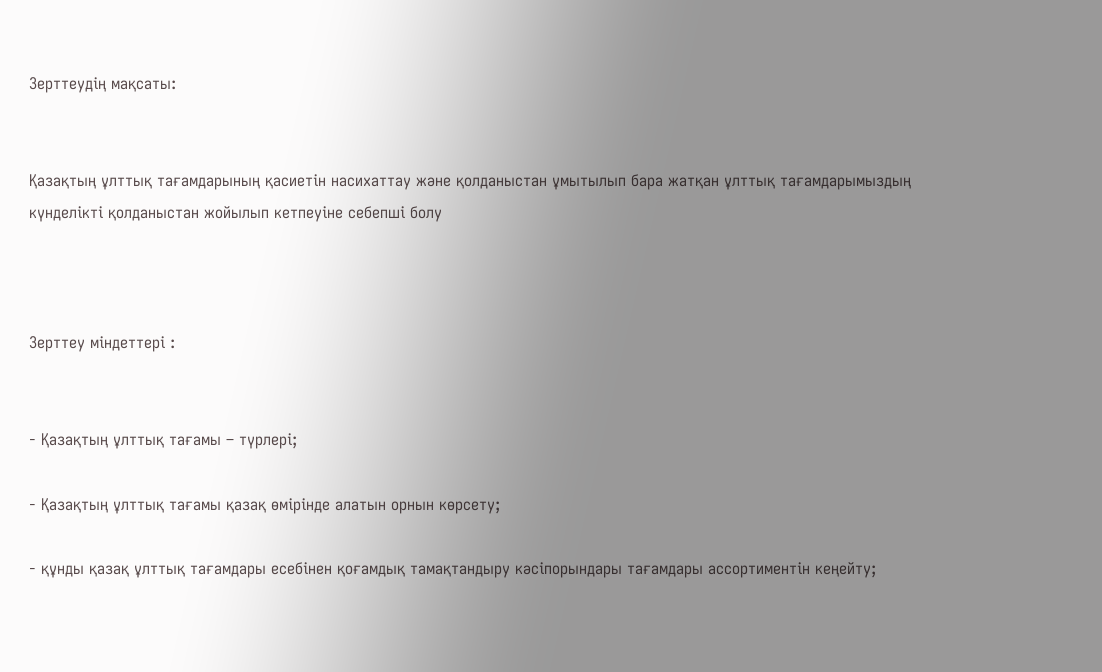Зерттеудің мақсаты:


Қазақтың ұлттық тағамдарының қасиетін насихаттау және қолданыстан ұмытылып бара жатқан ұлттық тағамдарымыздың күнделікті қолданыстан жойылып кетпеуіне себепші болу



Зерттеу міндеттері :


- Қазақтың ұлттық тағамы – түрлері;

- Қазақтың ұлттық тағамы қазақ өмірінде алатын орнын көрсету;

- құнды қазақ ұлттық тағамдары есебінен қоғамдық тамақтандыру кәсіпорындары тағамдары ассортиментін кеңейту;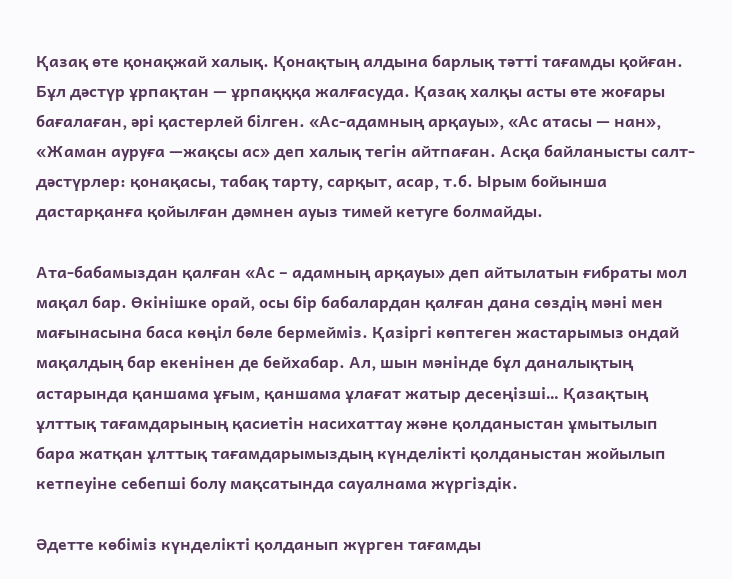Қазақ өте қонақжай халық. Қонақтың алдына барлық тәтті тағамды қойған. Бұл дәстүр ұрпақтан — ұрпақққа жалғасуда. Қазақ халқы асты өте жоғары бағалаған, әрі қастерлей білген. «Ас-адамның арқауы», «Ас атасы — нан», «Жаман ауруға —жақсы ас» деп халық тегін айтпаған. Асқа байланысты салт-дәстүрлер: қонақасы, табақ тарту, сарқыт, асар, т.б. Ырым бойынша дастарқанға қойылған дәмнен ауыз тимей кетуге болмайды.

Ата-бабамыздан қалған «Ас – адамның арқауы» деп айтылатын ғибраты мол мақал бар. Өкінішке орай, осы бір бабалардан қалған дана сөздің мәні мен мағынасына баса көңіл бөле бермейміз. Қазіргі көптеген жастарымыз ондай мақалдың бар екенінен де бейхабар. Ал, шын мәнінде бұл даналықтың астарында қаншама ұғым, қаншама ұлағат жатыр десеңізші… Қазақтың ұлттық тағамдарының қасиетін насихаттау және қолданыстан ұмытылып бара жатқан ұлттық тағамдарымыздың күнделікті қолданыстан жойылып кетпеуіне себепші болу мақсатында сауалнама жүргіздік.

Әдетте көбіміз күнделікті қолданып жүрген тағамды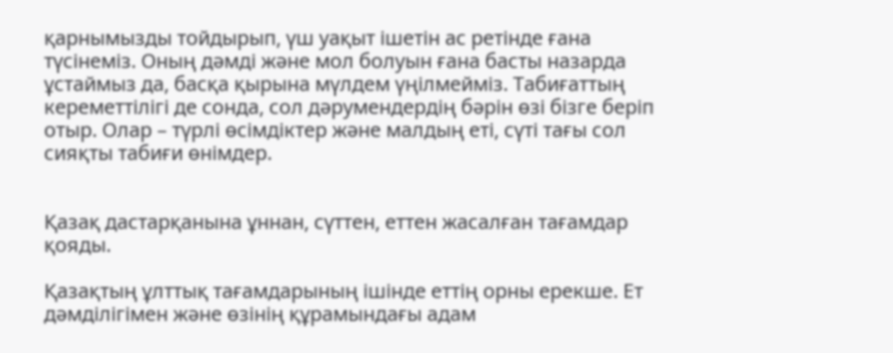қарнымызды тойдырып, үш уақыт ішетін ас ретінде ғана түсінеміз. Оның дәмді және мол болуын ғана басты назарда ұстаймыз да, басқа қырына мүлдем үңілмейміз. Табиғаттың кереметтілігі де сонда, сол дәрумендердің бәрін өзі бізге беріп отыр. Олар – түрлі өсімдіктер және малдың еті, сүті тағы сол сияқты табиғи өнімдер.


Қазақ дастарқанына ұннан, сүттен, еттен жасалған тағамдар қояды.

Қазақтың ұлттық тағамдарының ішінде еттің орны ерекше. Eт дәмділігімен және өзінің құрамындағы адам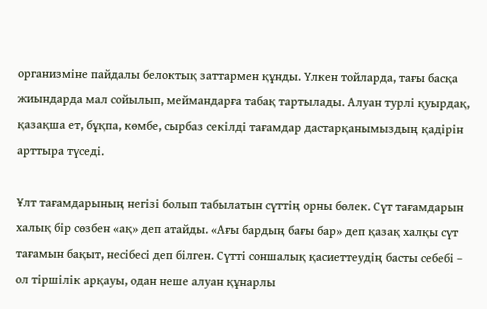организміне пайдалы белоктық заттармен құнды. Үлкен тойларда, тағы басқа жиындарда мал сойылып, меймандарға табақ тартылады. Алуан турлі қуырдақ, қазақша ет, бұқпа, көмбе, сырбаз секілді тағамдар дастарқанымыздың қадірін арттыра түседі.

Ұлт тағамдарының негізі болып табылатын сүттің орны бөлек. Сүт тағамдарын халық бір сөзбен «ақ» деп атайды. «Ағы бардың бағы бар» деп қазақ халқы сүт тағамын бақыт, несібесі деп білген. Сүтті соншалық қасиеттеудің басты себебі – ол тіршілік арқауы, одан неше алуан құнарлы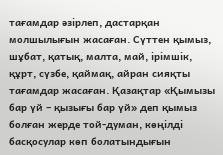тағамдар әзірлеп, дастарқан молшылығын жасаған. Сүттен қымыз, шұбат, қатық, малта, май, ірімшік, құрт, сүзбе, қаймақ, айран сияқты тағамдар жасаған. Қазақтар «Қымызы бар үй – қызығы бар үй» деп қымыз болған жерде той-думан, көңілді басқосулар көп болатындығын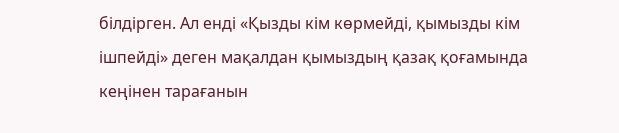білдірген. Ал енді «Қызды кім көрмейді, қымызды кім ішпейді» деген мақалдан қымыздың қазақ қоғамында кеңінен тарағанын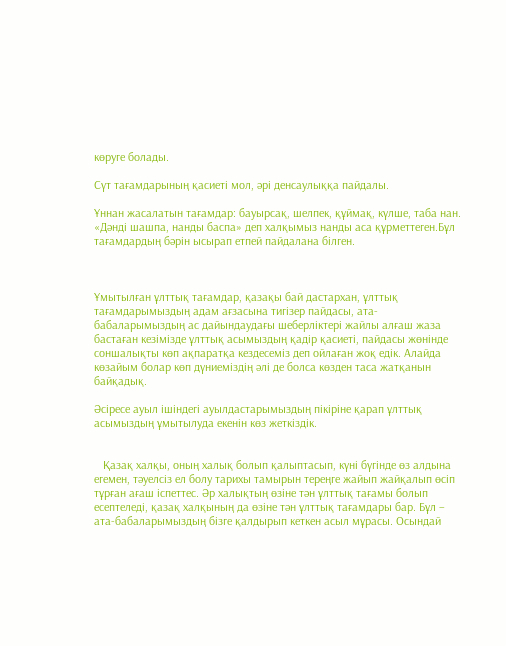көруге болады.

Сүт тағамдарының қасиеті мол, әрі денсаулыққа пайдалы.

Ұннан жасалатын тағамдар: бауырсақ, шелпек, құймақ, күлше, таба нан. «Дәнді шашпа, нанды баспа» деп халқымыз нанды аса құрметтеген.Бұл тағамдардың бәрін ысырап етпей пайдалана білген.



Ұмытылған ұлттық тағамдар, қазақы бай дастархан, ұлттық тағамдарымыздың адам ағзасына тигізер пайдасы, ата-бабаларымыздың ас дайындаудағы шеберліктері жайлы алғаш жаза бастаған кезімізде ұлттық асымыздың қадір қасиеті, пайдасы жөнінде соншалықты көп ақпаратқа кездесеміз деп ойлаған жоқ едік. Алайда көзайым болар көп дүниеміздің әлі де болса көзден таса жатқанын байқадық.

Әсіресе ауыл ішіндегі ауылдастарымыздың пікіріне қарап ұлттық асымыздың ұмытылуда екенін көз жеткіздік.


   Қазақ халқы, оның халық болып қалыптасып, күні бүгінде өз алдына егемен, тәуелсіз ел болу тарихы тамырын тереңге жайып жайқалып өсіп тұрған ағаш іспеттес. Әр халықтың өзіне тән ұлттық тағамы болып есептеледі, қазақ халқының да өзіне тән ұлттық тағамдары бар. Бұл – ата-бабаларымыздың бізге қалдырып кеткен асыл мұрасы. Осындай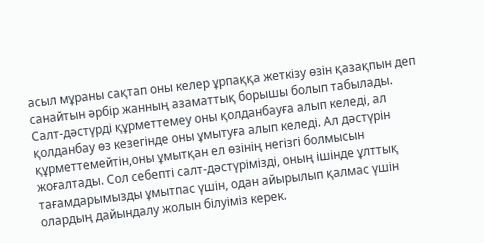асыл мұраны сақтап оны келер ұрпаққа жеткізу өзін қазақпын деп санайтын әрбір жанның азаматтық борышы болып табылады. Салт-дәстүрді құрметтемеу оны қолданбауға алып келеді, ал қолданбау өз кезегінде оны ұмытуға алып келеді. Ал дәстүрін құрметтемейтін,оны ұмытқан ел өзінің негізгі болмысын жоғалтады. Сол себепті салт-дәстүрімізді, оның ішінде ұлттық тағамдарымызды ұмытпас үшін, одан айырылып қалмас үшін олардың дайындалу жолын білуіміз керек.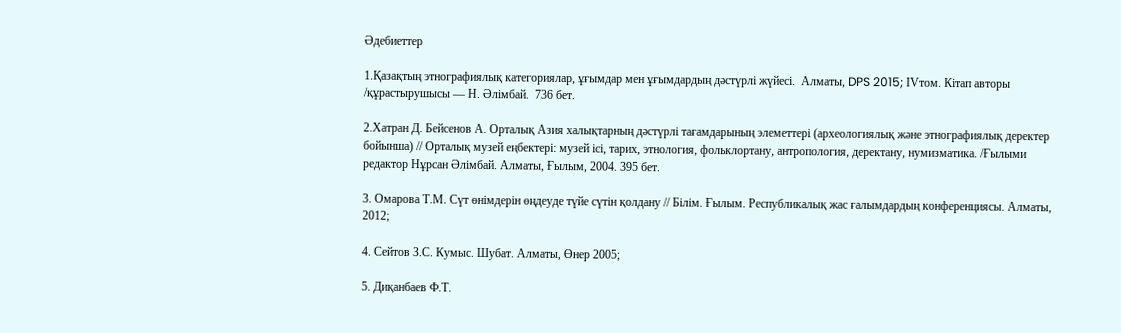Әдебиеттер

1.Қазақтың этнографиялық категориялар, ұғымдар мен ұғымдардың дәстүрлі жүйесі.  Алматы, DPS 2015; IVтом. Кітап авторы /құрастырушысы — Н. Әлімбай.  736 бет.

2.Хатран Д. Бейсенов А. Орталық Азия халықтарның дәстүрлі тағамдарының элеметтері (археологиялық және этнографиялық деректер бойынша) // Орталық музей еңбектері: музей ісі, тарих, этнология, фольклортану, антропология, деректану, нумизматика. /Ғылыми редактор Нұрсан Әлімбай. Алматы, Ғылым, 2004. 395 бет.

3. Омарова Т.М. Сүт өнімдерін өңдеуде түйе сүтін қолдану // Білім. Ғылым. Республикалық жас ғалымдардың конференциясы. Алматы, 2012;

4. Сейтов З.С. Кумыс. Шубат. Алматы, Өнер 2005;

5. Диқанбаев Ф.Т.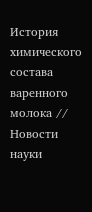История химического состава варенного молока // Новости науки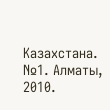Казахстана. №1. Алматы, 2010.